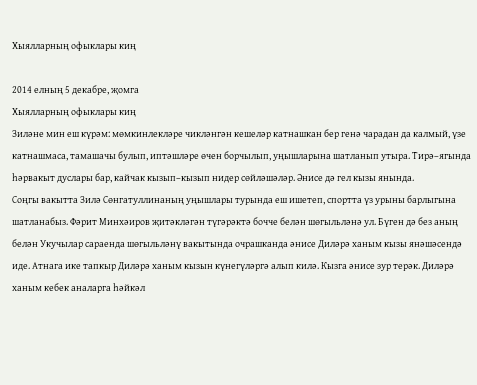Хыялларның офыклары киң

2014 елның 5 декабре, җомга
Хыялларның офыклары киң
Зиләне мин еш күрәм: мөмкинлекләре чикләнгән кешеләр катнашкан бер генә чарадан да калмый, үзе катнашмаса, тамашачы булып, иптәшләре өчен борчылып, уңышларына шатланып утыра. Тирә–ягында һәрвакыт дуслары бар, кайчак кызып–кызып нидер сөйләшәләр. Әнисе дә гел кызы янында.
Соңгы вакытта Зилә Сөнгатуллинаның уңышлары турында еш ишетеп, спортта үз урыны барлыгына шатланабыз. Фәрит Минхәиров җитәкләгән түгәрәктә бочче белән шөгыльләнә ул. Бүген дә без аның белән Укучылар сараенда шөгыльләнү вакытында очрашканда әнисе Диләрә ханым кызы янәшәсендә иде. Атнага ике тапкыр Диләрә ханым кызын күнегүләргә алып килә. Кызга әнисе зур терәк. Диләрә ханым кебек аналарга һәйкәл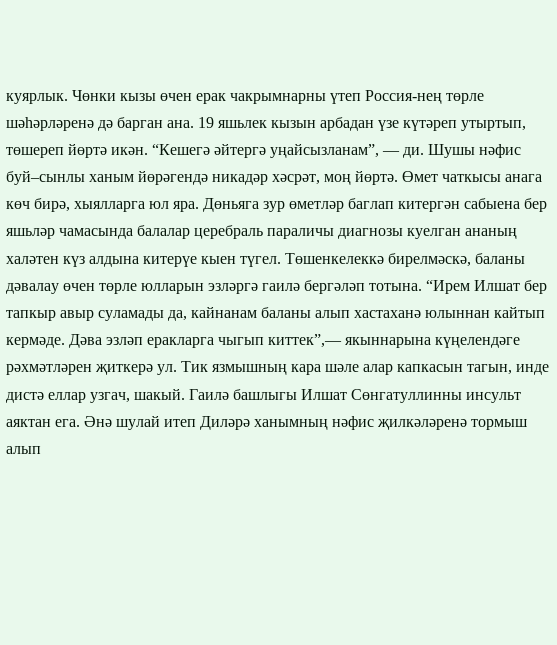куярлык. Чөнки кызы өчен ерак чакрымнарны үтеп Россия-нең төрле шәһәрләренә дә барган ана. 19 яшьлек кызын арбадан үзе күтәреп утыртып, төшереп йөртә икән. “Кешегә әйтергә уңайсызланам”, — ди. Шушы нәфис буй–сынлы ханым йөрәгендә никадәр хәсрәт, моң йөртә. Өмет чаткысы анага көч бирә, хыялларга юл яра. Дөньяга зур өметләр баглап китергән сабыена бер яшьләр чамасында балалар церебраль параличы диагнозы куелган ананың халәтен күз алдына китерүе кыен түгел. Төшенкелеккә бирелмәскә, баланы дәвалау өчен төрле юлларын эзләргә гаилә бергәләп тотына. “Ирем Илшат бер тапкыр авыр суламады да, кайнанам баланы алып хастаханә юлыннан кайтып кермәде. Дәва эзләп еракларга чыгып киттек”,— якыннарына күңелендәге рәхмәтләрен җиткерә ул. Тик язмышның кара шәле алар капкасын тагын, инде дистә еллар узгач, шакый. Гаилә башлыгы Илшат Сөнгатуллинны инсульт аяктан ега. Әнә шулай итеп Диләрә ханымның нәфис җилкәләренә тормыш алып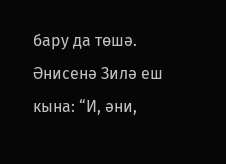бару да төшә.
Әнисенә Зилә еш кына: “И, әни,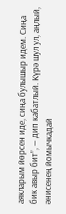аякларым йөрсен иде, сиңа булышыр идем. Сиңа бик авыр бит”, — дип кабатлый. Күрә шул ул, аңлый, әнисенең йомычкадай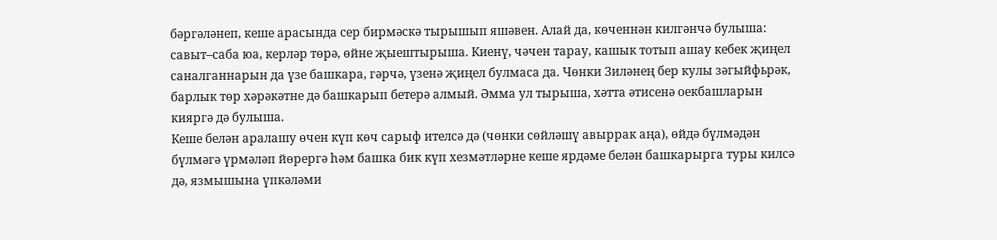бәргәләнеп, кеше арасында сер бирмәскә тырышып яшәвен. Алай да, көченнән килгәнчә булыша: савыт–саба юа, керләр төрә, өйне җыештырыша. Киенү, чәчен тарау, кашык тотып ашау кебек җиңел саналганнарын да үзе башкара, гәрчә, үзенә җиңел булмаса да. Чөнки Зиләнең бер кулы зәгыйфьрәк, барлык төр хәрәкәтне дә башкарып бетерә алмый. Әмма ул тырыша, хәтта әтисенә оекбашларын кияргә дә булыша.
Кеше белән аралашу өчен күп көч сарыф ителсә дә (чөнки сөйләшү авыррак аңа), өйдә бүлмәдән бүлмәгә үрмәләп йөрергә һәм башка бик күп хезмәтләрне кеше ярдәме белән башкарырга туры килсә дә, язмышына үпкәләми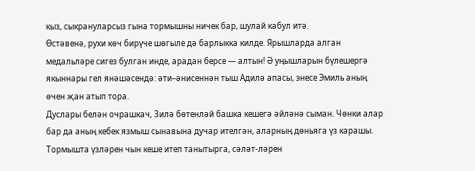кыз, сыкрануларсыз гына тормышны ничек бар, шулай кабул итә.
Өстәвенә, рухи көч бирүче шөгыле дә барлыкка килде. Ярышларда алган медальләре сигез булган инде, арадан берсе — алтын! Ә уңышларын бүлешергә якыннары гел янәшәсендә: әти–әнисеннән тыш Адилә апасы, энесе Эмиль аның өчен җан атып тора.
Дуслары белән очрашкач, Зилә бөтенләй башка кешегә әйләнә сыман. Чөнки алар бар да аның кебек язмыш сынавына дучар ителгән, аларның дөньяга үз карашы. Тормышта үзләрен чын кеше итеп танытырга, сәләт-ләрен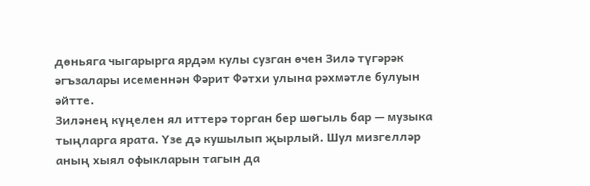дөньяга чыгарырга ярдәм кулы сузган өчен Зилә түгәрәк әгъзалары исеменнән Фәрит Фәтхи улына рәхмәтле булуын әйтте.
Зиләнең күңелен ял иттерә торган бер шөгыль бар — музыка тыңларга ярата. Үзе дә кушылып җырлый. Шул мизгелләр аның хыял офыкларын тагын да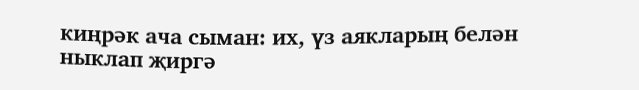киңрәк ача сыман: их, үз аякларың белән ныклап җиргә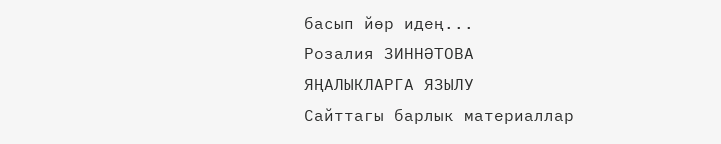басып йөр идең...
Розалия ЗИННӘТОВА
ЯҢАЛЫКЛАРГА ЯЗЫЛУ
Сайттагы барлык материаллар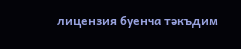лицензия буенча тәкъдим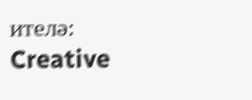ителә:
Creative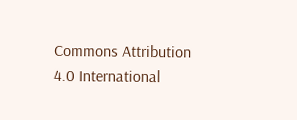Commons Attribution 4.0 International